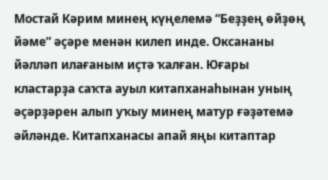Мостай Кәрим минең күңелемә “Беҙҙең өйҙөң йәме” әҫәре менән килеп инде. Оксананы йәлләп илағаным иҫтә ҡалған. Юғары кластарҙа саҡта ауыл китапханаһынан уның әҫәрҙәрен алып уҡыу минең матур ғәҙәтемә әйләнде. Китапханасы апай яңы китаптар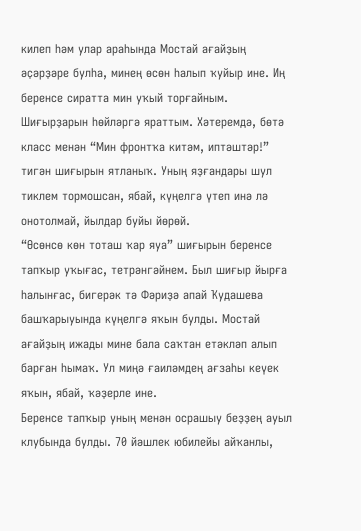килеп һәм улар араһында Мостай ағайҙың әҫәрҙәре булһа, минең өсөн һалып ҡуйыр ине. Иң беренсе сиратта мин уҡый торғайным. Шиғырҙарын һөйләргә яраттым. Хәтеремдә, бөтә класс менән “Мин фронтҡа китәм, иптәштәр!” тигән шиғырын ятланыҡ. Уның яҙғандары шул тиклем тормошсан, ябай, күңелгә үтеп инә лә онотолмай, йылдар буйы йөрөй.
“Өсөнсө көн тоташ ҡар яуа” шиғырын беренсе тапҡыр уҡығас, тетрәнгәйнем. Был шиғыр йырға һалынғас, бигерәк тә Фәриҙә апай Ҡудашева башҡарыуында күңелгә яҡын булды. Мостай ағайҙың ижады мине бала саҡтан етәкләп алып барған һымаҡ. Ул миңә ғаиләмдең ағзаһы кеүек яҡын, ябай, ҡәҙерле ине.
Беренсе тапҡыр уның менән осрашыу беҙҙең ауыл клубында булды. 70 йәшлек юбилейы айҡанлы,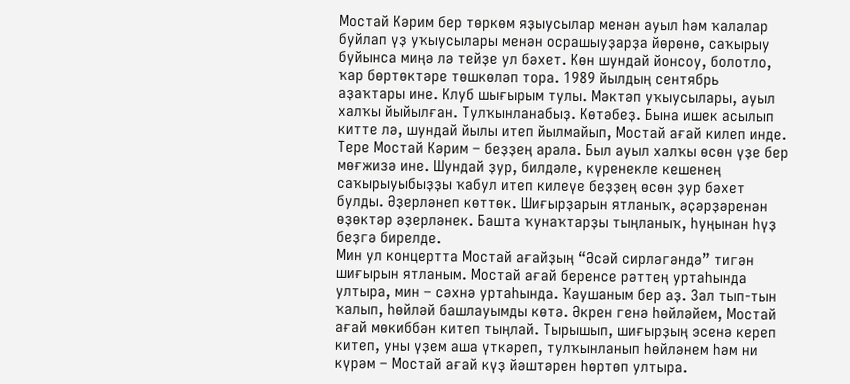Мостай Кәрим бер төркөм яҙыусылар менән ауыл һәм ҡалалар буйлап үҙ уҡыусылары менән осрашыуҙарҙа йөрөнө, саҡырыу буйынса миңә лә тейҙе ул бәхет. Көн шундай йонсоу, болотло, ҡар бөртөктәре төшкөләп тора. 1989 йылдың сентябрь аҙаҡтары ине. Клуб шығырым тулы. Мәктәп уҡыусылары, ауыл халҡы йыйылған. Тулҡынланабыҙ. Көтәбеҙ. Бына ишек асылып китте лә, шундай йылы итеп йылмайып, Мостай ағай килеп инде. Тере Мостай Кәрим – беҙҙең арала. Был ауыл халҡы өсөн үҙе бер мөғжизә ине. Шундай ҙур, билдәле, күренекле кешенең саҡырыуыбыҙҙы ҡабул итеп килеүе беҙҙең өсөн ҙур бәхет булды. Әҙерләнеп көттөк. Шиғырҙарын ятланыҡ, әҫәрҙәренән өҙөктәр әҙерләнек. Башта ҡунаҡтарҙы тыңланыҡ, һуңынан һүҙ беҙгә бирелде.
Мин ул концертта Мостай ағайҙың “Әсәй сирләгәндә” тигән шиғырын ятланым. Мостай ағай беренсе рәттең уртаһында ултыра, мин – сәхнә уртаһында. Ҡаушаным бер аҙ. Зал тып-тын ҡалып, һөйләй башлауымды көтә. Әкрен генә һөйләйем, Мостай ағай мөкиббән китеп тыңлай. Тырышып, шиғырҙың эсенә кереп китеп, уны үҙем аша үткәреп, тулҡынланып һөйләнем һәм ни күрәм – Мостай ағай күҙ йәштәрен һөртөп ултыра.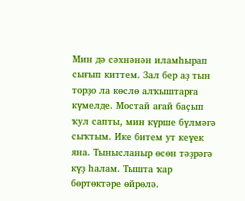Мин дә сәхнәнән иламһырап сығып киттем. Зал бер аҙ тын торҙо ла көслө алҡыштарға күмелде. Мостай ағай баҫып ҡул сапты, мин күрше бүлмәгә сыҡтым. Ике битем ут кеүек яна. Тынысланыр өсөн тәҙрәгә күҙ һалам. Тышта ҡар бөртөктәре өйрөлә.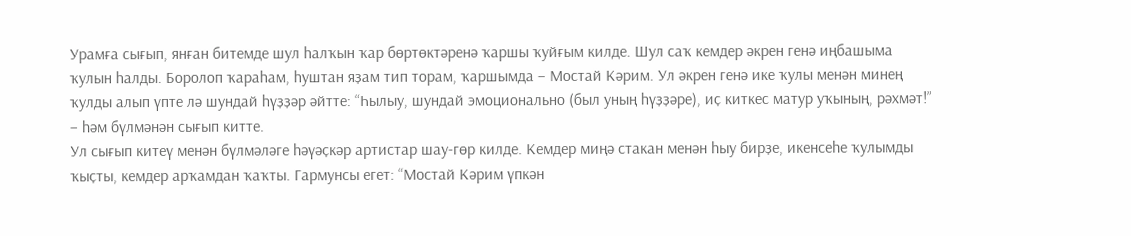Урамға сығып, янған битемде шул һалҡын ҡар бөртөктәренә ҡаршы ҡуйғым килде. Шул саҡ кемдер әкрен генә иңбашыма ҡулын һалды. Боролоп ҡараһам, һуштан яҙам тип торам, ҡаршымда – Мостай Кәрим. Ул әкрен генә ике ҡулы менән минең ҡулды алып үпте лә шундай һүҙҙәр әйтте: “Һылыу, шундай эмоционально (был уның һүҙҙәре), иҫ киткес матур уҡының, рәхмәт!” – һәм бүлмәнән сығып китте.
Ул сығып китеү менән бүлмәләге һәүәҫкәр артистар шау-гөр килде. Кемдер миңә стакан менән һыу бирҙе, икенсеһе ҡулымды ҡыҫты, кемдер арҡамдан ҡаҡты. Гармунсы егет: “Мостай Кәрим үпкән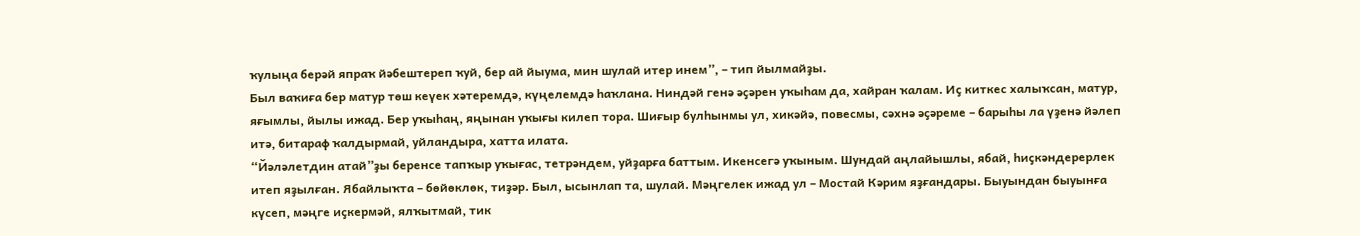ҡулыңа берәй япраҡ йәбештереп ҡуй, бер ай йыума, мин шулай итер инем”, – тип йылмайҙы.
Был ваҡиға бер матур төш кеүек хәтеремдә, күңелемдә һаҡлана. Ниндәй генә әҫәрен уҡыһам да, хайран ҡалам. Иҫ киткес халыҡсан, матур, яғымлы, йылы ижад. Бер уҡыһаң, яңынан уҡығы килеп тора. Шиғыр булһынмы ул, хикәйә, повесмы, сәхнә әҫәреме – барыһы ла үҙенә йәлеп итә, битараф ҡалдырмай, уйландыра, хатта илата.
“Йәләлетдин атай”ҙы беренсе тапҡыр уҡығас, тетрәндем, уйҙарға баттым. Икенсегә уҡыным. Шундай аңлайышлы, ябай, һиҫкәндерерлек итеп яҙылған. Ябайлыҡта – бөйөклөк, тиҙәр. Был, ысынлап та, шулай. Мәңгелек ижад ул – Мостай Кәрим яҙғандары. Быуындан быуынға күсеп, мәңге иҫкермәй, ялҡытмай, тик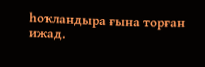һоҡландыра ғына торған ижад.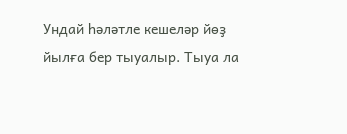Ундай һәләтле кешеләр йөҙ йылға бер тыуалыр. Тыуа ла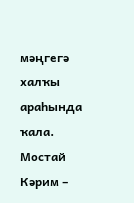мәңгегә халҡы араһында ҡала.
Мостай Кәрим –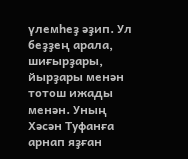үлемһеҙ әҙип. Ул беҙҙең арала, шиғырҙары, йырҙары менән тотош ижады менән. Уның Хәсән Туфанға арнап яҙған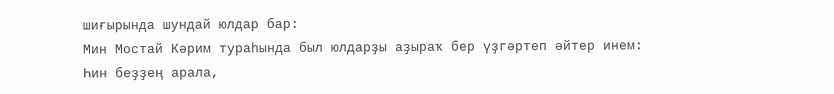шиғырында шундай юлдар бар:
Мин Мостай Кәрим тураһында был юлдарҙы аҙыраҡ бер үҙгәртеп әйтер инем:
Һин беҙҙең арала,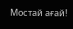Мостай ағай!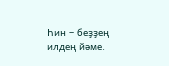Һин – беҙҙең илдең йәме.